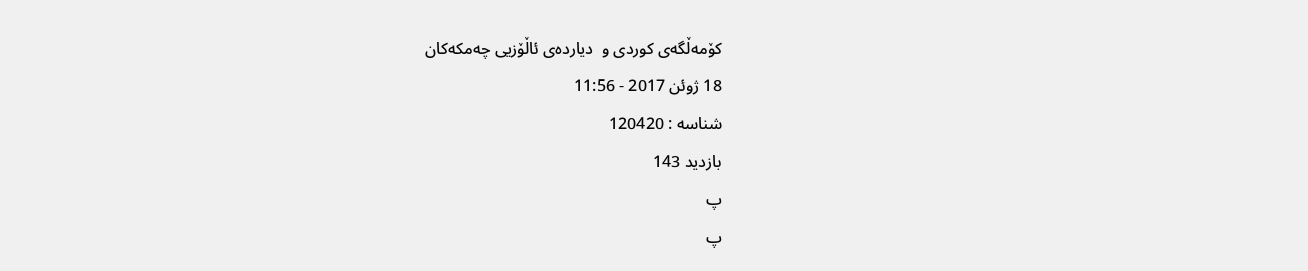كۆمه‌ڵگه‌ی كوردی و  دیارده‌ی ئاڵۆزیی چه‌مكه‌كان
18 ژوئن 2017 - 11:56
شناسه : 120420
بازدید 143
پ
پ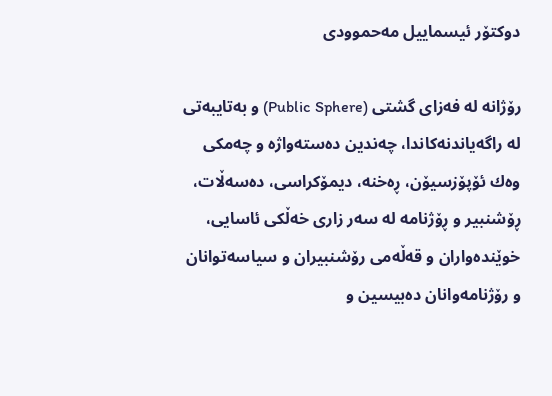دوکتۆر ئیسماییل مەحموودی

رۆژانه له فه‌زای گشتی (Public Sphere) و‌ به‌تایبه‌تی له‌ راگه‌یاندنه‌كاندا، چه‌ندین ده‌سته‌واژه‌ و چه‌مكی وه‌ك ئۆپۆزسیۆن، ڕه‌خنه، دیمۆكراسی، ده‌سه‌ڵات، ڕۆشنبیر و ڕۆژنامه له‌ سه‌ر زاری خه‌ڵكی ئاسایی، خوێنده‌واران و قه‌ڵه‌می رۆشنبیران و سیاسه‌توانان و رۆژنامه‌وانان ده‌بیسین و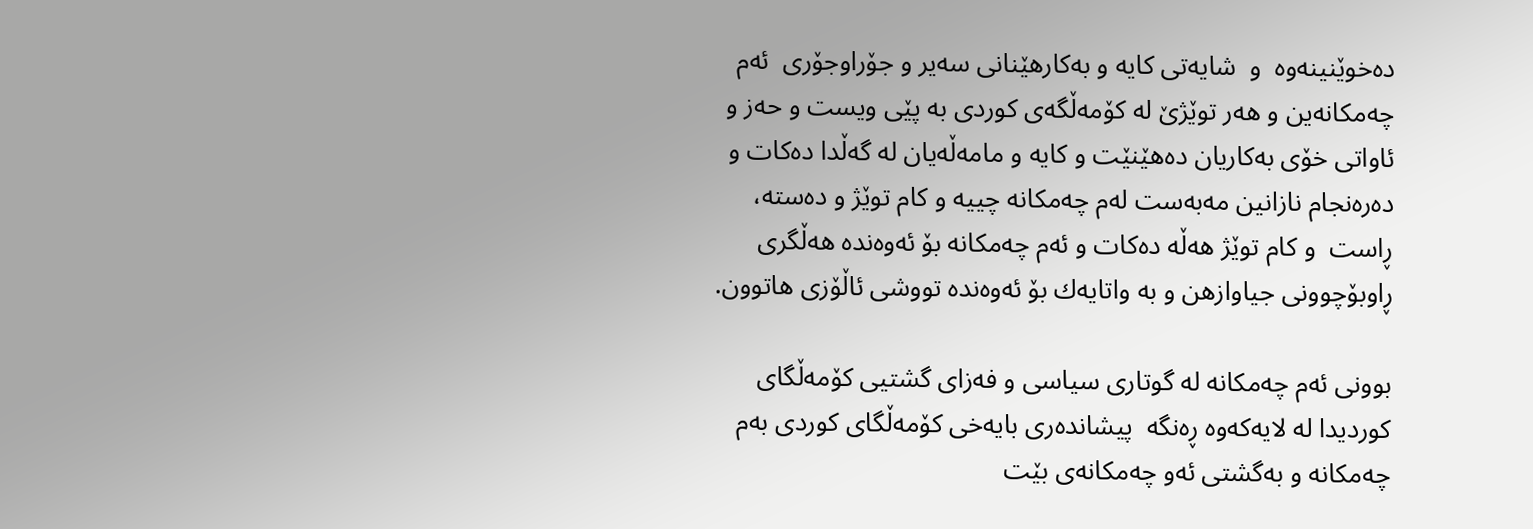د‌ه‌خوێنینه‌وه‌  و  شایه‌تی كایه‌ و به‌كارهێنانی سه‌یر و جۆراوجۆری  ئه‌م چه‌مكانه‌ین و هه‌ر توێژێ له‌ كۆمه‌ڵگه‌ی كوردی به‌ پێی ویست و حه‌ز و ئاواتی خۆی به‌كاریان ده‌هێنێت و كایه‌ و مامه‌ڵه‌یان له‌ گه‌ڵدا ده‌كات و ده‌رەنجام نازانین مه‌به‌ست له‌م چه‌مكانه‌ چییه‌ و كام توێژ و ده‌سته،‌ ڕاست  و كام توێژ هه‌ڵه‌ ده‌كات و ئه‌م چه‌مكانه‌ بۆ ئه‌وەنده‌ هه‌ڵگری ڕاوبۆچوونی جیاوازهن و به‌ واتایه‌ك بۆ ئه‌وەنده‌ تووشی ئاڵۆزی هاتوون.

بوونی ئه‌م چه‌مكانه‌ له‌ گوتاری سیاسی و فه‌زای گشتیی كۆمه‌ڵگای كوردیدا له‌ لایه‌كه‌وه‌ ڕه‌نگه  پیشانده‌ری بایه‌خی كۆمه‌ڵگای كوردی به‌م چه‌مكانه‌ و به‌گشتی ئه‌و چه‌مكانه‌ی‌ بێت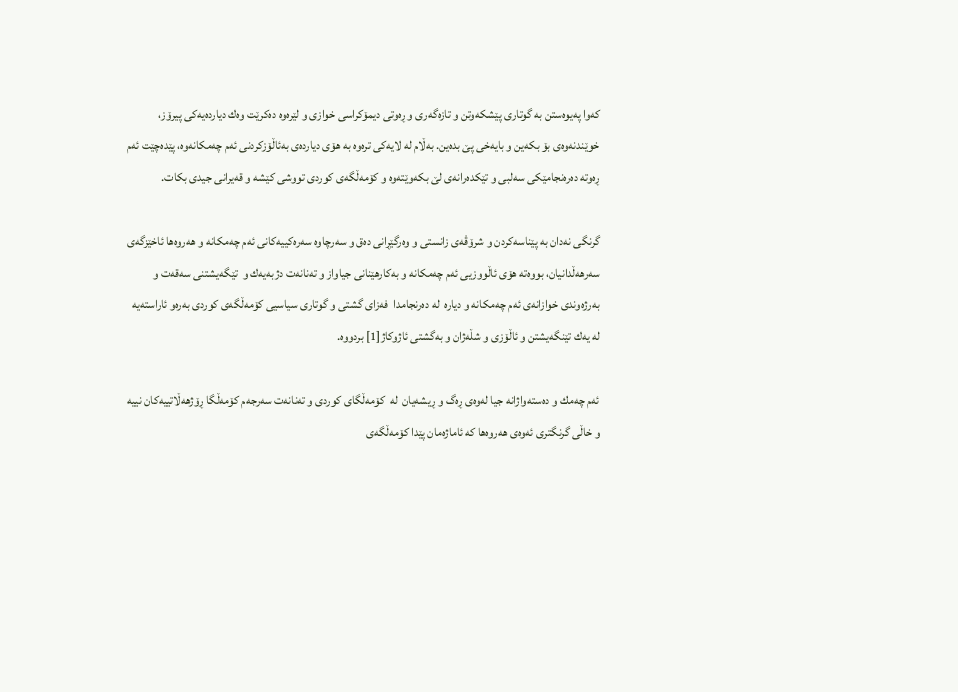كه‌وا پەیوەستن به‌ گوتاری پێشكه‌وتن و تازه‌گه‌ری و ڕه‌وتی دیمۆكراسی خوازی و لێره‌وه‌ ده‌كرێت وه‌ك دیارده‌یه‌كی پیرۆز، خوێندنه‌وه‌ی بۆ بكه‌ین و بایه‌خی پێ بده‌ین. به‌ڵام له‌ لایه‌كی تره‌وه‌ به‌ هۆی دیارده‌ی به‌ئاڵۆزكردنی ئه‌م چه‌مكانەوە‌، پێده‌چێت ئه‌م ڕه‌وته‌ ده‌رەنجامێكی سه‌لبی و تێكده‌رانه‌ی لێ بكه‌وێته‌وه‌ و كۆمه‌ڵگه‌ی كوردی تووشی كێشه‌ و قه‌یرانی جیدی بكات.

گرنگی نه‌دان به‌ پێناسه‌‌كردن و شرۆڤه‌ی زانستی و وه‌رگێڕانی ده‌ق و سه‌رچا‌وه‌ سه‌ره‌كییه‌كانی ئه‌م چه‌مكانه‌ و هه‌روه‌ها ئاخێزگه‌ی سه‌رهه‌ڵدانیان، بووەته‌ هۆی ئاڵووزیی ئه‌م چه‌مكانه‌ و به‌كارهێنانی جیاواز و ته‌نانه‌ت دژ‌به‌یه‌ك و  تێگه‌یشتنی سه‌قه‌ت و به‌رژه‌وندی خوازانه‌ی ئه‌م چه‌مكانه‌ و دیاره‌  له‌ ده‌رنجامدا  فه‌زای گشتی و گوتاری سیاسیی كۆمه‌ڵگه‌ی كوردی به‌ره‌و ئاراسته‌یه‌ له‌ یه‌ك تێنگه‌یشتن و ئاڵۆزی و شڵه‌ژان و به‌گشتی ئاژوكاژ[1] بردووه‌.

ئه‌م چه‌مك و ده‌سته‌واژانه‌ جیا له‌وه‌ی ڕه‌گ و ڕیشه‌یان ‌ له‌  كۆمه‌ڵگای كوردی و ته‌نانه‌ت سه‌رجه‌م كۆمه‌ڵگا ڕۆژهه‌ڵاتییه‌كان نییه و خاڵی گرنگتری ئه‌وه‌ی هه‌روه‌ها كه ئاماژه‌مان پێدا كۆمه‌ڵگه‌ی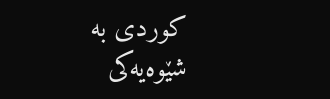كوردی به‌ شێوه‌یه‌كی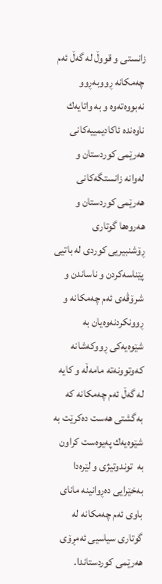زانستی و قووڵ له‌ گه‌ڵ ئه‌م چه‌مكانه‌ ڕووبه‌ڕوو نه‌بووەته‌وه‌ و به‌ واتایه‌ك ناوه‌نده‌ ئاكادیمییه‌كانی هه‌رێمی كوردستان و له‌وانه‌ ‌زانستگه‌كانی هه‌رێمی كوردستان و هه‌روه‌ها گوتاری ڕۆشنبیریی كوردی له‌ باتیی پێناسه‌كردن و ناساندن و شرۆڤه‌ی ئه‌م چه‌مكانه‌ و ڕوونكردنه‌وه‌یان به‌ شێوه‌یه‌كی ڕووكەشانه‌ كه‌وتوونه‌ته‌ مامه‌ڵه‌ و كایه‌ له‌ گه‌ڵ ئه‌م چه‌مكانه‌ كه‌ به‌گشتی هه‌ست ده‌كرێت به‌ شێوه‌یه‌ك پەیوه‌ست كراون به  توندوتیژی و لێره‌دا به‌خێرایی ده‌ڕوانینه‌ مانای باوی ئه‌م چه‌مكانه‌ له‌ گوتاری سیاسیی ئه‌مڕۆی هه‌رێمی كوردستاندا.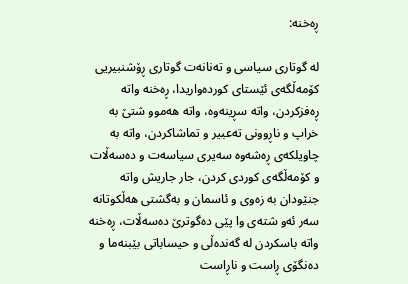ڕه‌خنه‌:

له‌ گوتاری سیاسی و ته‌نانه‌ت گوتاری ڕۆشنبیریی كۆمه‌ڵگه‌ی ئێستا‌ی كوردەواریدا، ڕه‌خنه‌ واته‌ ڕه‌فزكردن، واته‌ سڕینه‌وه،‌ واته‌ هه‌موو شتێ به‌ خراپ و ناڕوونی ته‌عبیر و تماشاكردن، واته‌ به‌ چاویلكه‌ی ڕه‌شه‌وه‌ سەیری سیاسه‌ت و ده‌سه‌ڵات و كۆمه‌ڵگه‌ی كوردی كردن، جار جاریش واته‌ جنێودان به‌ زه‌وی و ئاسمان و به‌گشتی هه‌ڵكوتانه‌ سه‌ر ئه‌و شتەی وا پێی ده‌گوترێ ده‌سه‌ڵات، ڕه‌خنه‌ واته‌ باسكردن له‌ گه‌نده‌ڵی و حیساباتی بێبنه‌ما و ده‌نگۆی ڕاست و ناڕاست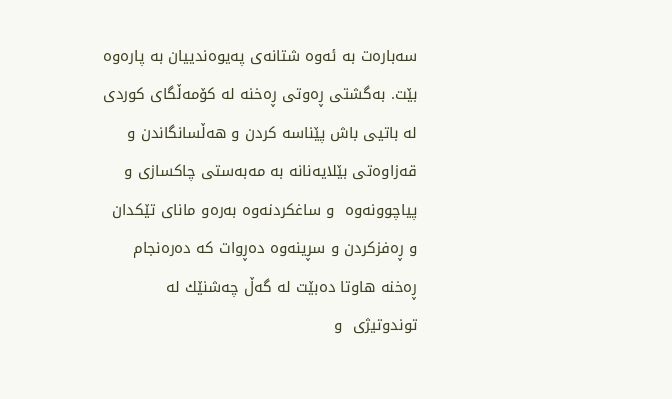سه‌باره‌ت به‌ ئه‌وه‌ شتانه‌ی په‌یوه‌ندییان به‌ پاره‌وه‌ بێت. به‌گشتی ڕه‌وتی ڕه‌خنه‌ له‌ كۆمه‌ڵگای كوردی له‌ باتیی باش پێناسه‌ كردن و هه‌ڵسانگاندن و قه‌زاوەتی بێلایەنانه‌ به‌ مه‌به‌ستی چاكسازی و پیاچوونه‌وه‌  و ساغكردنه‌وه‌ به‌ره‌و‌ مانای تێكدان و ڕه‌فزكردن و سڕینه‌وه‌ ده‌ڕوات كه‌ ده‌رەنجام ڕه‌خنه هاوتا ده‌بێت له‌ گه‌ڵ چه‌شنێك له‌ توندوتیژی  و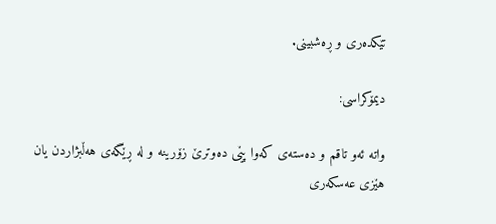تێكده‌ری و ڕه‌شبینی.

دیمۆكراسی:

واته‌ ئه‌و تاقم و ده‌سته‌ی كه‌وا پێی ده‌وترێ زۆرینه‌ و له‌ ڕێگه‌ی هه‌ڵبژاردن یان هێزی عه‌سكه‌ری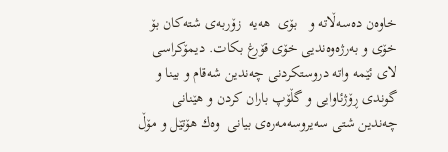خاوه‌ن ده‌سه‌ڵاته‌ و   بۆی  هه‌یه  زۆربه‌ی شته‌كان بۆ خۆی و به‌رژه‌وەندیی خۆی قۆرغ بكات. دیمۆكراسی لای ئێمه‌ واته‌ دروستكردنی چه‌ندین شه‌قام و بینا و گوندی ڕۆژئاوایی و گڵۆپ باران كردن و هێنانی چه‌ندین شتی سه‌یروسه‌مه‌ره‌ی بیانی  وه‌ك هۆتێل و مۆڵ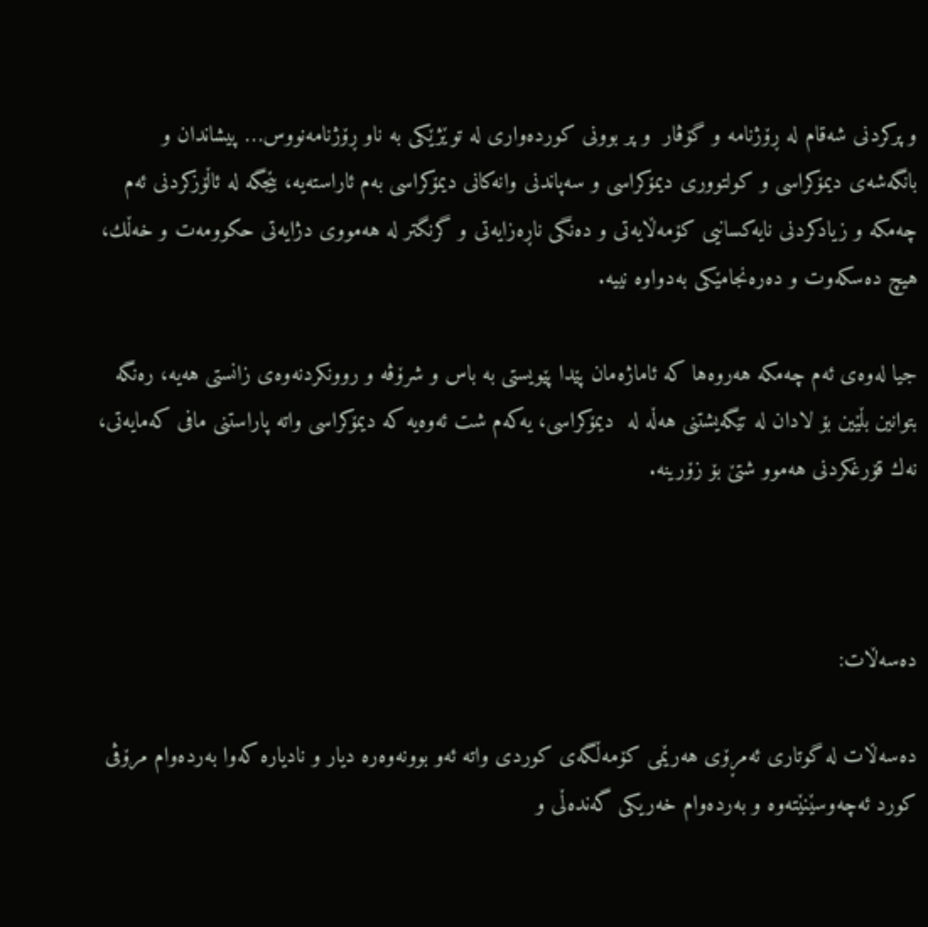و پركردنی شه‌قام له‌ ڕۆژنامه‌ و گۆڤار  و پر بوونی كوردەواری له‌ توێژێكی به‌ ناو‌ ڕۆژنامه‌نووس… پیشاندان و بانگه‌شه‌ی دیمۆكراسی و كولتووری دیمۆكراسی و سەپاندنی وانه‌كانی دیمۆكراسی به‌م‌ ئاراسته‌یه،‌ بێجگه‌ له‌ ئاڵۆزكردنی ئه‌م چه‌مكه و زیادكردنی نایه‌كسانیی كۆمه‌ڵایه‌تی و ده‌نگی ناڕه‌زایه‌تی و گرنگتر له‌ هه‌مووی دژایه‌تی حكوومه‌ت و خه‌ڵك، هیچ ده‌سكه‌وت و ده‌رەنجامێكی به‌دواوه‌ نییه.

جیا له‌وه‌ی ئه‌م چه‌مكه هه‌روه‌ها کە ئاماژه‌مان پێدا پێویستی به‌ باس و شرۆڤه‌ و روونكردنه‌وه‌ی زانستی هه‌یه، ره‌نگه بتوانین بڵێین بۆ لادان له‌ تێگه‌یشتنی هه‌ڵه‌ له‌ ‌ دیمۆكراسی، یه‌كه‌م شت ئه‌وه‌یه كه‌ دیمۆكراسی واته‌ پاراستنی مافی كه‌مایه‌تی، نه‌ك قۆرغكردنی هه‌موو شتێ بۆ زۆرینه‌.



ده‌سه‌ڵات:

ده‌سه‌ڵات له‌ گوتاری ئه‌مڕۆی هه‌رێمی کۆمەڵگەی کوردی واته‌ ئه‌و بوونه‌وه‌ره‌‌ دیار و نادیاره‌ كه‌وا به‌رده‌وام مرۆڤی كورد ئه‌چه‌وسێنێته‌وه‌ و به‌رده‌وام‌ خه‌ریكی گه‌نده‌ڵی و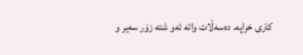كاری خراپه‌. ده‌سه‌ڵات واته‌ ئه‌و شته‌ زۆر سه‌یر و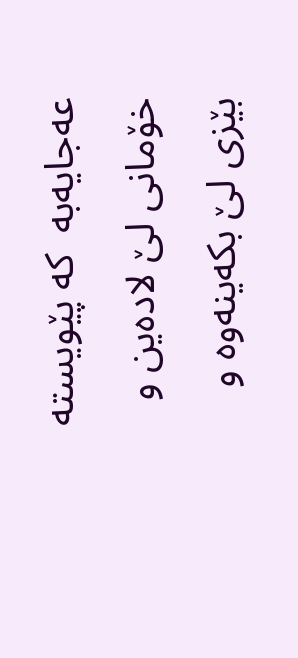عه‌جایه‌به  كه‌ پێویسته‌ خۆمانی لێ لادەین و بێزی لێ‌ بكه‌ینەوە و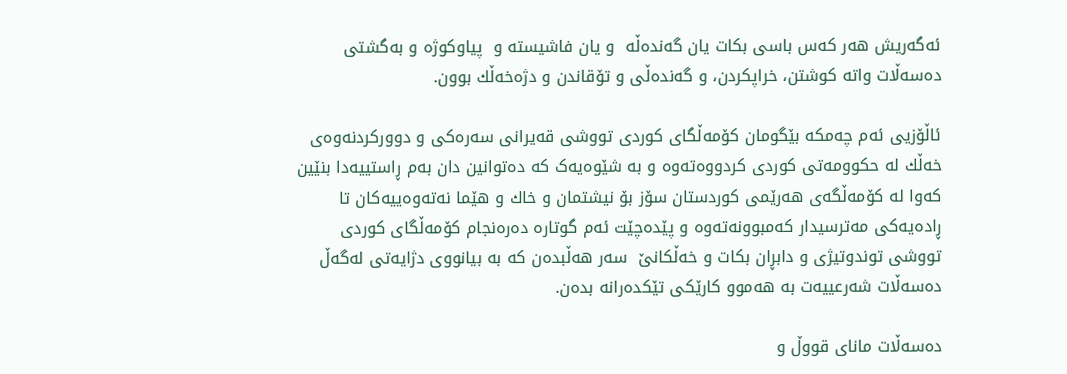ئه‌گه‌ریش هه‌ر كه‌س باسی بكات یان گه‌نده‌ڵه‌  و یان فاشیسته و  پیاوكوژه‌ و به‌گشتی ده‌سه‌ڵات واته‌ كوشتن، خراپكرد‌ن، و گه‌نده‌ڵی و تۆقاندن و دژەخه‌ڵك بوون.

ئاڵۆزیی ئه‌م چه‌مكه‌ بێگومان كۆمه‌ڵگای كوردی تووشی قه‌یرانی سه‌ره‌كی و دووركردنه‌وه‌ی خه‌ڵك له‌ حكوومه‌تی كوردی كردووه‌ته‌وه‌ و به‌ شێوەیەک‌ كه‌ ده‌توانین دان به‌م ڕاستییەدا بنێین كه‌وا له‌ كۆمه‌ڵگه‌ی هه‌رێمی كوردستان سۆز بۆ نیشتمان و خاك و هێما نه‌ته‌وه‌ییه‌كان تا ڕاده‌یه‌كی مه‌ترسیدار كه‌مبوونەته‌وه‌ و پێده‌چێت ئه‌م گوتاره‌ ده‌رەنجام كۆمه‌ڵگای كوردی تووشی توندوتیژی و دابڕان بكات و خه‌ڵكانێ  سه‌ر هه‌ڵبدەن کە به‌ بیانووی دژایه‌تی له‌گه‌ڵ ده‌سه‌ڵات شه‌رعییه‌ت به‌ هه‌موو كارێكی تێكده‌رانه‌ بدەن.

ده‌سه‌ڵات مانای قووڵ و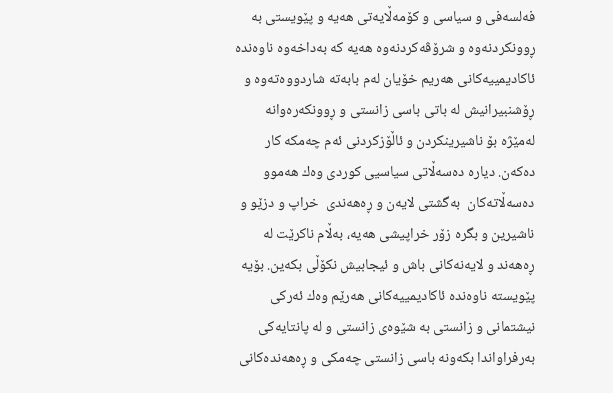فه‌لسه‌فی و سیاسی و كۆمه‌ڵایه‌تی هه‌یه و پێویستی به‌ ڕوونكردنه‌وه‌ و شرۆڤه‌كردنه‌وه‌ هه‌یه كه‌ به‌داخه‌وه‌ ناوه‌ندە ئاكادیمییه‌كانی هه‌ریم خۆیان له‌م بابه‌ته‌ شاردووه‌ته‌وه‌ و ڕۆشنبیرانیش له‌ باتی باسی زانستی و ڕوونكه‌ره‌وانه‌ له‌مێژه‌ بۆ ناشیرینكردن و ئاڵۆزكردنی ئه‌م چه‌مكه كار ده‌كه‌ن. دیاره‌ ده‌سه‌ڵاتی سیاسیی كوردی وه‌ك هه‌موو ده‌سه‌ڵاته‌كان  به‌گشتی لایه‌ن و ڕه‌هه‌ندی  خراپ و دزێو و ناشیرین و بگره‌ زۆر خراپیشی هه‌یه، به‌ڵام ناكرێت له‌ ڕه‌هه‌ند و لایه‌نه‌كانی باش و ئیجابیش نكۆڵی بكه‌ین. بۆیه‌ پێویسته‌ ناوه‌نده‌ ئاكادیمییه‌كانی هه‌رێم وه‌ك ئه‌ركی نیشتمانی و زانستی به‌ شێوه‌ی زانستی و له‌ پانتایه‌كی به‌رفراواندا بكه‌ونه‌ باسی زانستی چه‌مكی و ڕه‌هه‌نده‌كانی‌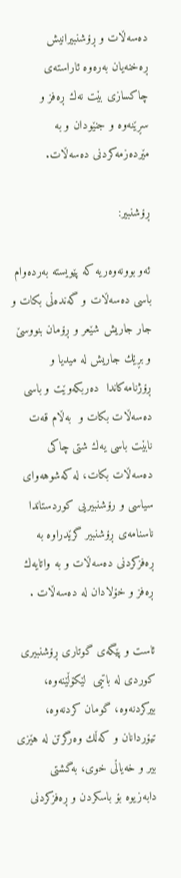ده‌سه‌ڵات و ڕۆشنبیرانیش ڕه‌خنه‌یان به‌ره‌وه‌ ئاراسته‌ی چاكسازی بێت نه‌ك ڕه‌فز و سڕێنه‌وه‌ و جنێودان و به‌ مێرده‌زمه‌كردنی ده‌سه‌ڵات.

ڕۆشنبیر:

ئه‌و بوونه‌وه‌ریه كه‌ پێویسته‌ به‌رده‌وام باسی ده‌سه‌ڵات و گه‌نده‌ڵی بكات و جار جاریش شێعر و ڕۆمان بنووسێ و بڕێك جاریش له‌ میدیا و ڕۆژنامه‌كاندا  ده‌ربكه‌وێت و باسی ده‌سه‌ڵات بكات و  به‌ڵام قه‌ت نابێت باسی یه‌ك شتی چاكی ده‌سه‌ڵات بكات، له‌ كه‌شوهه‌وای سیاسی و رۆشنبیریی كوردستاندا ناسنامه‌ی ڕۆشنبیر گرێدراوه‌ به‌ ڕه‌فزكردنی ده‌سه‌ڵات و به‌ واتایه‌ك ڕه‌فز و خۆلادان له‌ ده‌سه‌ڵات .

ئاست و پێگه‌ی گوتاری ڕۆشنبیری كوردی له‌ باتیی  لێکۆڵێنەوە، بیركردنه‌وه‌، گومان كردنه‌وه‌، تیۆردانان و كه‌ڵك وه‌رگرتن له‌ هێزی بیر و خەیاڵی خوی، به‌گشتی دابه‌زیوه‌ بۆ باسكردن و ڕه‌فزكردنی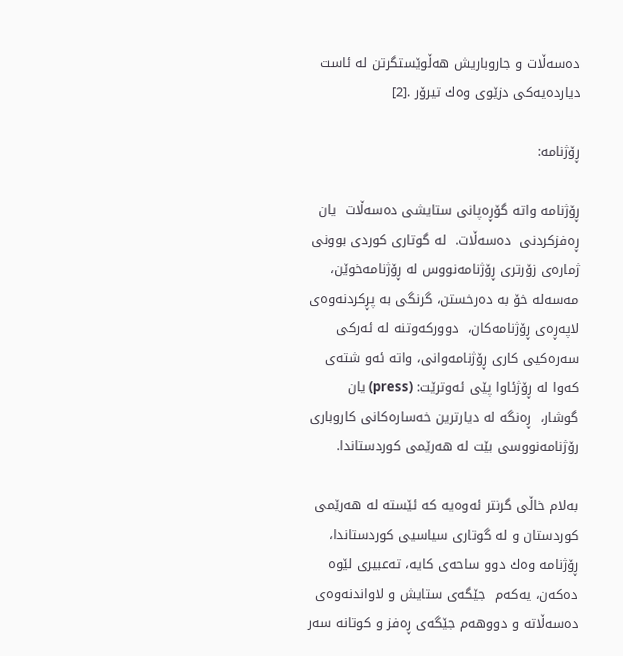ده‌سه‌ڵات و جاروباریش هه‌ڵوێستگرتن له‌ ئاست دیارده‌یه‌كی دزێوی وه‌ك تیرۆر .[2]

ڕۆژنامه‌:

ڕۆژنامه‌ واته‌ گۆڕه‌پانی ستایشی ده‌سه‌ڵات  یان ڕه‌فزكردنی‌  ده‌سه‌ڵات.  له‌ گوتاری کوردی بوونی ژماره‌ی زۆرتری ڕۆژنامەنووس له‌ ڕۆژنامه‌خوێن، مه‌سه‌له‌ خۆ به ‌ده‌رخستن، گرنگی به‌ پڕكردنه‌وەی لاپه‌ڕه‌ی ڕۆژنامه‌كان‌،  دووركه‌وتنه‌ له‌ ئه‌ركی سه‌ره‌كیی كاری ڕۆژنامه‌وانی، واته‌ ئه‌و شتەی كه‌وا له‌ ڕۆژئاوا پێی ئەوترێت: (press) یان گوشار،  ڕه‌نگه لە دیارترین خه‌ساره‌كانی كاروباری رۆژنامه‌نووسی بێت له‌ هه‌رێمی كوردستاندا.

به‌لام خاڵی گرنتر ئه‌وه‌یه كه ئێسته‌ له‌ هه‌رێمی كوردستان و له‌ گوتاری سیاسیی كوردستاندا، ڕۆژنامه‌ وه‌ك دوو ساحه‌ی كایه‌،‌ ته‌عبیری لێوه‌ ده‌كه‌ن، یه‌كه‌م  جێگه‌ی ستایش و لاواندنه‌وه‌ی ده‌سه‌ڵاته‌ و دووهه‌م جێگه‌ی ڕه‌فز و كوتانه‌ سه‌ر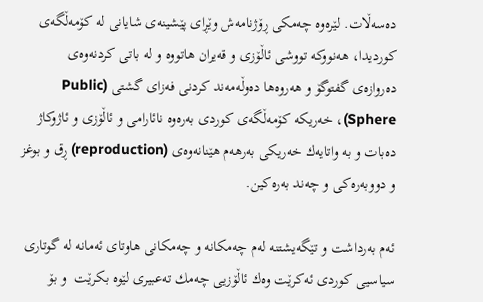ده‌سه‌ڵات. لێره‌وه‌ چه‌مكی ڕۆژنامه‌ش وێڕای پێشینه‌ی شایانی له‌ كۆمه‌ڵگه‌ی كوردیدا، هه‌نووكه‌ تووشی ئاڵۆزی و قه‌یران هاتووه‌ و له‌ باتی كردنه‌وه‌ی ده‌روازه‌ی گفتوگۆ و هه‌روه‌ها ده‌وڵه‌مه‌ند كردنی فه‌زای گشتی (Public Sphere)، خه‌ریكه‌ كۆمه‌ڵگه‌ی كوردی به‌ره‌وه‌ نائارامی و ئاڵۆزی و ئاژوكاژ ده‌بات و به‌ واتایه‌ك خه‌ریكی به‌رهه‌م هێنانه‌وه‌ی (reproduction) ڕق و بوغز و دووبه‌ره‌كی و چه‌ند به‌ره‌كین.

ئه‌م به‌رداشت و تێگه‌یشتنه‌ له‌م چه‌مكانه و چه‌مكانی هاوتای ئه‌مانه‌‌ له‌ گوتاری سیاسیی كوردی ئه‌كرێت وه‌ك ئاڵۆزیی چه‌مك ته‌عبیری لێوه‌ بكرێت  و بۆ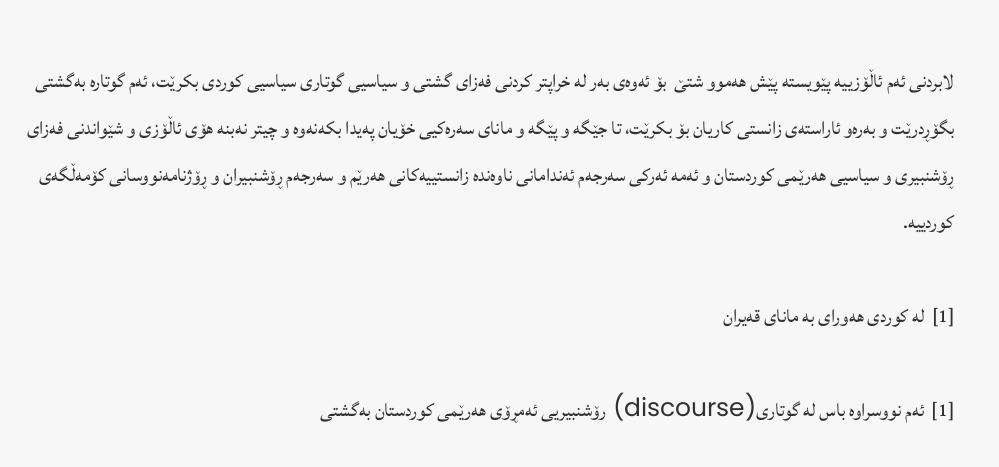لابردنی ئه‌م ئاڵۆزییه پێویسته پێش هه‌موو شتێ  بۆ ئه‌وه‌ی به‌ر له‌ خراپتر كردنی فه‌زای گشتی و سیاسیی گوتاری سیاسیی کوردی بكرێت، ئه‌م گوتاره به‌گشتی بگۆڕدرێت و به‌ره‌و ئاراسته‌ی زانستی كاریان بۆ بكرێت، تا جێگه‌ و پێگه‌ و مانای سه‌ره‌كیی خۆیان په‌یدا بكه‌نه‌وه و‌ چیتر نه‌بنه‌ هۆی ئاڵۆزی و شێواند‌نی فه‌زای ڕۆشنبیری و سیاسیی هه‌رێمی كوردستان و ئه‌مه‌ ئه‌ركی سه‌رجه‌م ئه‌ندامانی ناوه‌نده‌ زانستییه‌كانی هه‌رێم و سه‌رجه‌م ڕۆشنبیران و ڕۆژنامه‌نووسانی كۆمەڵگەی کوردییە.

[1]  لە کوردی هەورای بە مانای قەیران

[1]  ئه‌م نووسراوه‌ باس له‌ گوتاری(discourse) رۆشنبیریی ئه‌مڕۆی هه‌رێمی كوردستان بەگشتی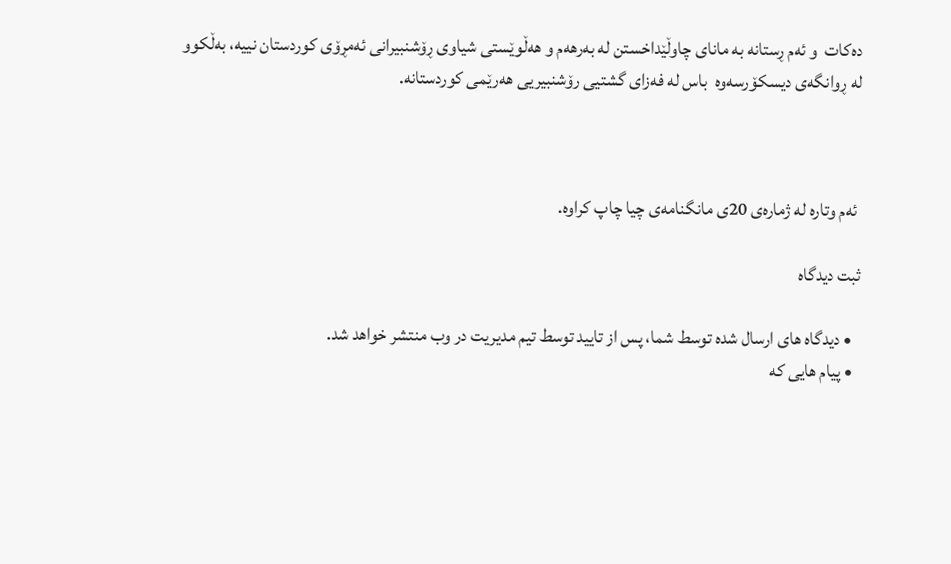ده‌كات  و ئه‌م ڕستانه‌ به‌ مانای چاوڵێداخستن له‌ به‌رهه‌م و هه‌ڵوێستی شیاوی ڕۆشنبیرانی ئه‌مڕۆی كوردستان نییه، به‌ڵكوو له‌ ڕوانگه‌ی دیسكۆرسه‌وه‌ ‌ باس له‌ فه‌زای گشتیی رۆشنبیریی هه‌رێمی كوردستانه.



 ئەم وتارە لە ژمارەی 20ی مانگنامەی چیا چاپ کراوە.

ثبت دیدگاه

  • دیدگاه های ارسال شده توسط شما، پس از تایید توسط تیم مدیریت در وب منتشر خواهد شد.
  • پیام هایی که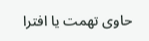حاوی تهمت یا افترا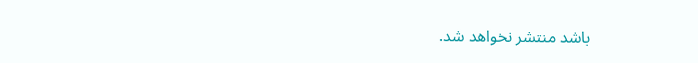باشد منتشر نخواهد شد.